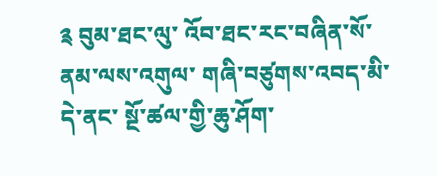༉ བུམ་ཐང་ལུ་ འོབ་ཐང་རང་བཞིན་སོ་ནམ་ལས་འགུལ་ གཞི་བཙུགས་འབད་མི་དེ་ནང་ སྔོ་ཚལ་གྱི་ཆུ་ཤོག་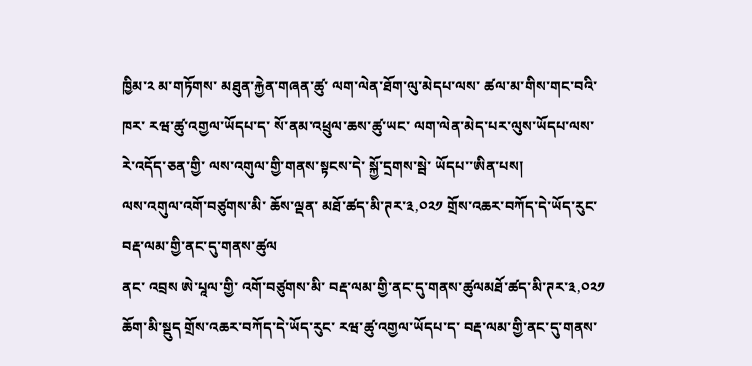ཁྱིམ་༢ མ་གཏོགས་ མཐུན་རྐྱེན་གཞན་ཚུ་ ལག་ལེན་ཐོག་ལུ་མེདཔ་ལས་ ཚལ་མ་གིས་གང་བའི་ཁར་ རཝ་ཚུ་འགྱལ་ཡོདཔ་ད་ སོ་ནམ་འཕྲུལ་ཆས་ཚུ་ཡང་ ལག་ལེན་མེད་པར་ལུས་ཡོདཔ་ལས་ རེ་འདོད་ཅན་གྱི་ ལས་འགུལ་གྱི་གནས་སྟངས་དེ་ སྐྱོ་དྲགས་སྦེ་ ཡོདཔ་་ཨིན་པས།
ལས་འགུལ་འགོ་བཙུགས་མི་ ཆོས་ལྡན་ མཐོ་ཚད་མི་ཊར་༣,༠༢༡ གྲོས་འཆར་བཀོད་དེ་ཡོད་རུང་ བརྡ་ལམ་གྱི་ནང་དུ་གནས་ཚུལ
ནང་ འབྲས ཨེ་པཱལ་གྱི་ འགོ་བཙུགས་མི་ བརྡ་ལམ་གྱི་ནང་དུ་གནས་ཚུལམཐོ་ཚད་མི་ཊར་༣,༠༢༡ ཆོག་མི་སྡུད གྲོས་འཆར་བཀོད་དེ་ཡོད་རུང་ རཝ་ཚུ་འགྱལ་ཡོདཔ་ད་ བརྡ་ལམ་གྱི་ནང་དུ་གནས་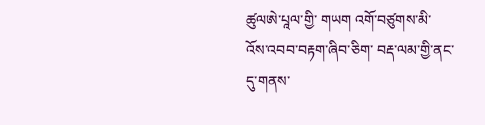ཚུལཨེ་པཱལ་གྱི་ གཡག འགོ་བཙུགས་མི་ འོས་འབབ་བརྟག་ཞིབ་ཅིག་ བརྡ་ལམ་གྱི་ནང་དུ་གནས་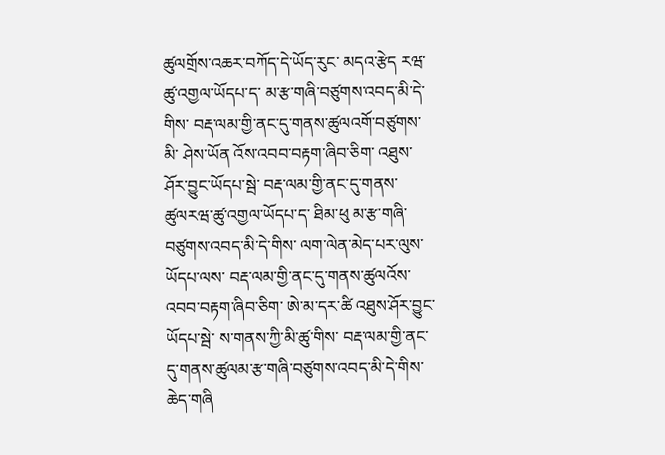ཚུལགྲོས་འཆར་བཀོད་དེ་ཡོད་རུང་ མདའ་རྩེད རཝ་ཚུ་འགྱལ་ཡོདཔ་ད་ མ་རྩ་གཞི་བཙུགས་འབད་མི་དེ་གིས་ བརྡ་ལམ་གྱི་ནང་དུ་གནས་ཚུལའགོ་བཙུགས་མི་ ཤེས་ཡོན འོས་འབབ་བརྟག་ཞིབ་ཅིག་ འཐུས་ཤོར་བྱུང་ཡོདཔ་སྦེ་ བརྡ་ལམ་གྱི་ནང་དུ་གནས་ཚུལརཝ་ཚུ་འགྱལ་ཡོདཔ་ད་ ཐིམ་ཕུ མ་རྩ་གཞི་བཙུགས་འབད་མི་དེ་གིས་ ལག་ལེན་མེད་པར་ལུས་ཡོདཔ་ལས་ བརྡ་ལམ་གྱི་ནང་དུ་གནས་ཚུལའོས་འབབ་བརྟག་ཞིབ་ཅིག་ ཨེ་མ་དར་ཚི འཐུས་ཤོར་བྱུང་ཡོདཔ་སྦེ་ ས་གནས་ཀྱི་མི་ཚུ་གིས་ བརྡ་ལམ་གྱི་ནང་དུ་གནས་ཚུལམ་རྩ་གཞི་བཙུགས་འབད་མི་དེ་གིས་ ཆེད་གཞི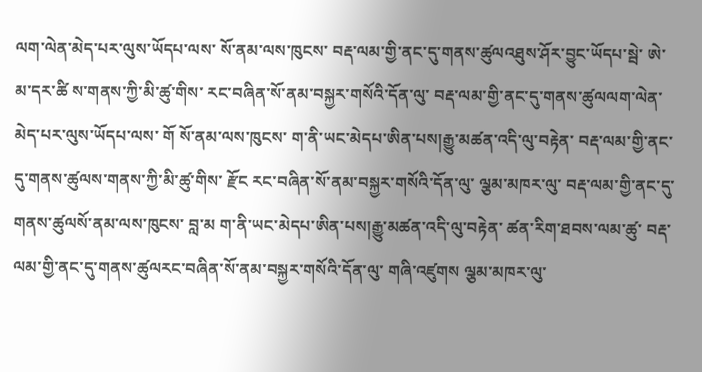ལག་ལེན་མེད་པར་ལུས་ཡོདཔ་ལས་ སོ་ནམ་ལས་ཁུངས་ བརྡ་ལམ་གྱི་ནང་དུ་གནས་ཚུལའཐུས་ཤོར་བྱུང་ཡོདཔ་སྦེ་ ཨེ་མ་དར་ཚི ས་གནས་ཀྱི་མི་ཚུ་གིས་ རང་བཞིན་སོ་ནམ་བསྐྱར་གསོའི་དོན་ལུ་ བརྡ་ལམ་གྱི་ནང་དུ་གནས་ཚུལལག་ལེན་མེད་པར་ལུས་ཡོདཔ་ལས་ གོ སོ་ནམ་ལས་ཁུངས་ ག་ནི་ཡང་མེདཔ་ཨིན་པས།རྒྱུ་མཚན་འདི་ལུ་བརྟེན་ བརྡ་ལམ་གྱི་ནང་དུ་གནས་ཚུལས་གནས་ཀྱི་མི་ཚུ་གིས་ རྫོང རང་བཞིན་སོ་ནམ་བསྐྱར་གསོའི་དོན་ལུ་ ལྕམ་མཁར་ལུ་ བརྡ་ལམ་གྱི་ནང་དུ་གནས་ཚུལསོ་ནམ་ལས་ཁུངས་ བླ་མ ག་ནི་ཡང་མེདཔ་ཨིན་པས།རྒྱུ་མཚན་འདི་ལུ་བརྟེན་ ཚན་རིག་ཐབས་ལམ་ཚུ་ བརྡ་ལམ་གྱི་ནང་དུ་གནས་ཚུལརང་བཞིན་སོ་ནམ་བསྐྱར་གསོའི་དོན་ལུ་ གཞི་འཛུགས ལྕམ་མཁར་ལུ་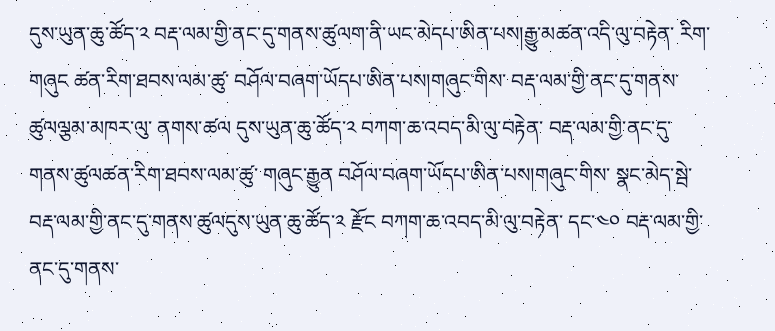དུས་ཡུན་ཆུ་ཚོད་༢ བརྡ་ལམ་གྱི་ནང་དུ་གནས་ཚུལག་ནི་ཡང་མེདཔ་ཨིན་པས།རྒྱུ་མཚན་འདི་ལུ་བརྟེན་ རིག་གཞུང ཚན་རིག་ཐབས་ལམ་ཚུ་ བཤོལ་བཞག་ཡོདཔ་ཨིན་པས།གཞུང་གིས་ བརྡ་ལམ་གྱི་ནང་དུ་གནས་ཚུལལྕམ་མཁར་ལུ་ ནགས་ཚལ དུས་ཡུན་ཆུ་ཚོད་༢ བཀག་ཆ་འབད་མི་ལུ་བརྟེན་ བརྡ་ལམ་གྱི་ནང་དུ་གནས་ཚུལཚན་རིག་ཐབས་ལམ་ཚུ་ གཞུང་རྒྱུན བཤོལ་བཞག་ཡོདཔ་ཨིན་པས།གཞུང་གིས་ སྣང་མེད་སྦེ་ བརྡ་ལམ་གྱི་ནང་དུ་གནས་ཚུལདུས་ཡུན་ཆུ་ཚོད་༢ རྫོང བཀག་ཆ་འབད་མི་ལུ་བརྟེན་ དང་༤༠ བརྡ་ལམ་གྱི་ནང་དུ་གནས་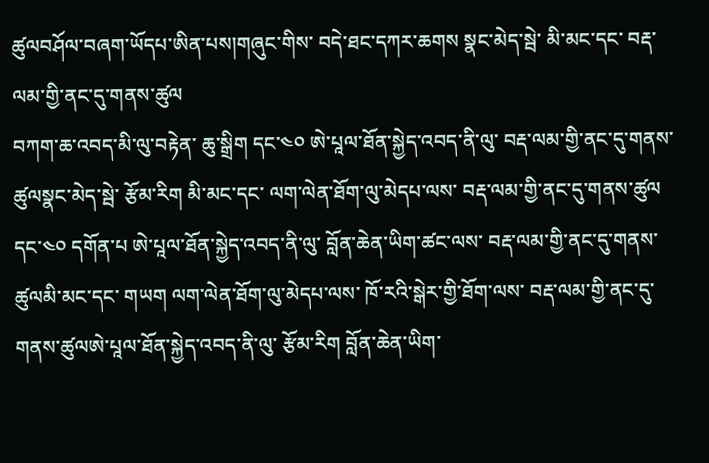ཚུལབཤོལ་བཞག་ཡོདཔ་ཨིན་པས།གཞུང་གིས་ བདེ་ཐང་དཀར་ཆགས སྣང་མེད་སྦེ་ མི་མང་དང་ བརྡ་ལམ་གྱི་ནང་དུ་གནས་ཚུལ
བཀག་ཆ་འབད་མི་ལུ་བརྟེན་ ཆུ་སྒྲིག དང་༤༠ ཨེ་པཱལ་ཐོན་སྐྱེད་འབད་ནི་ལུ་ བརྡ་ལམ་གྱི་ནང་དུ་གནས་ཚུལསྣང་མེད་སྦེ་ རྩོམ་རིག མི་མང་དང་ ལག་ལེན་ཐོག་ལུ་མེདཔ་ལས་ བརྡ་ལམ་གྱི་ནང་དུ་གནས་ཚུལ
དང་༤༠ དགོན་པ ཨེ་པཱལ་ཐོན་སྐྱེད་འབད་ནི་ལུ་ བློན་ཆེན་ཡིག་ཚང་ལས་ བརྡ་ལམ་གྱི་ནང་དུ་གནས་ཚུལམི་མང་དང་ གཡག ལག་ལེན་ཐོག་ལུ་མེདཔ་ལས་ ཁོ་རའི་སྒེར་གྱི་ཐོག་ལས་ བརྡ་ལམ་གྱི་ནང་དུ་གནས་ཚུལཨེ་པཱལ་ཐོན་སྐྱེད་འབད་ནི་ལུ་ རྩོམ་རིག བློན་ཆེན་ཡིག་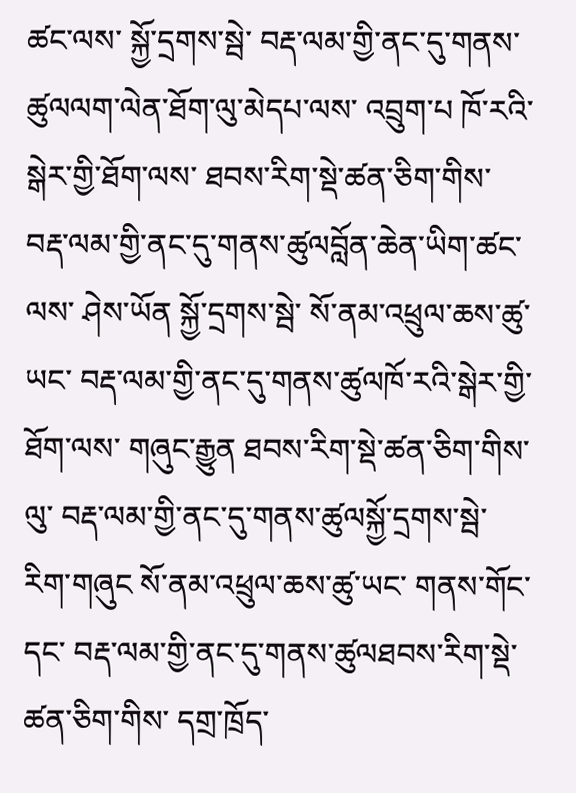ཚང་ལས་ སྐྱོ་དྲགས་སྦེ་ བརྡ་ལམ་གྱི་ནང་དུ་གནས་ཚུལལག་ལེན་ཐོག་ལུ་མེདཔ་ལས་ འབྲུག་པ ཁོ་རའི་སྒེར་གྱི་ཐོག་ལས་ ཐབས་རིག་སྡེ་ཚན་ཅིག་གིས་ བརྡ་ལམ་གྱི་ནང་དུ་གནས་ཚུལབློན་ཆེན་ཡིག་ཚང་ལས་ ཤེས་ཡོན སྐྱོ་དྲགས་སྦེ་ སོ་ནམ་འཕྲུལ་ཆས་ཚུ་ཡང་ བརྡ་ལམ་གྱི་ནང་དུ་གནས་ཚུལཁོ་རའི་སྒེར་གྱི་ཐོག་ལས་ གཞུང་རྒྱུན ཐབས་རིག་སྡེ་ཚན་ཅིག་གིས་ ལུ་ བརྡ་ལམ་གྱི་ནང་དུ་གནས་ཚུལསྐྱོ་དྲགས་སྦེ་ རིག་གཞུང སོ་ནམ་འཕྲུལ་ཆས་ཚུ་ཡང་ གནས་གོང་དང་ བརྡ་ལམ་གྱི་ནང་དུ་གནས་ཚུལཐབས་རིག་སྡེ་ཚན་ཅིག་གིས་ དགྲ་ཁྲོད་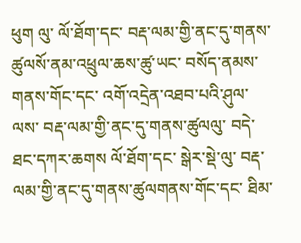ཕུག ལུ་ ལོ་ཐོག་དང་ བརྡ་ལམ་གྱི་ནང་དུ་གནས་ཚུལསོ་ནམ་འཕྲུལ་ཆས་ཚུ་ཡང་ བསོད་ནམས་ གནས་གོང་དང་ འགོ་འདྲེན་འཐབ་པའི་ཤུལ་ལས་ བརྡ་ལམ་གྱི་ནང་དུ་གནས་ཚུལལུ་ བདེ་ཐང་དཀར་ཆགས ལོ་ཐོག་དང་ སྒེར་སྡེ་ལུ་ བརྡ་ལམ་གྱི་ནང་དུ་གནས་ཚུལགནས་གོང་དང་ ཐིམ་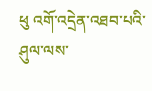ཕུ འགོ་འདྲེན་འཐབ་པའི་ཤུལ་ལས་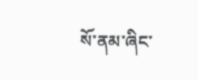སོ་ནམ་ཞིང་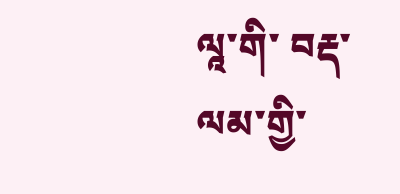ལཱ་གི་ བརྡ་ལམ་གྱི་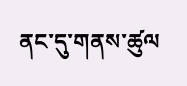ནང་དུ་གནས་ཚུལ